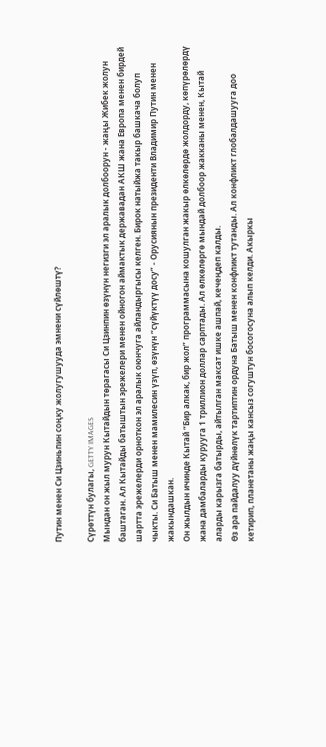Путин менен Си Цзиньпин соңку жолугушууда эмнени сүйлөштү?

Сүрөттүн булагы, GETTY IMAGES
Мындан он жыл мурун Кытайдын төрагасы Си Цзинпин өзүнүн негизги эл аралык долбоорун - жаңы Жибек жолун баштаган. Ал Кытайды батыштын эрежелери менен ойногон аймактык державадан АКШ жана Европа менен бирдей шартта эрежелерди орноткон эл аралык оюнчуга айландыргысы келген. Бирок натыйжа такыр башкача болуп чыкты. Си Батыш менен мамилесин үзүп, өзүнүн “сүйүктүү досу” - Орусиянын президенти Владимир Путин менен жакындашкан.
Он жылдын ичинде Кытай “Бир алкак, бир жол” программасына кошулган жакыр өлкөлөрдө жолдорду, көпүрөлөрдү жана дамбаларды курууга 1 триллион доллар сарптады. Ал өлкөлөргө мындай долбоор жакканы менен, Кытай аларды карызга батырды, айтылган максат ишке ашпай, кечеңдеп калды.
Өз ара пайдалуу дүйнөлүк тартиптин ордуна Батыш менен конфликт тутанды. Ал конфликт глобалдашууга доо кетирип, планетаны жаңы кансыз согуштун босогосуна алып келди. Акыркы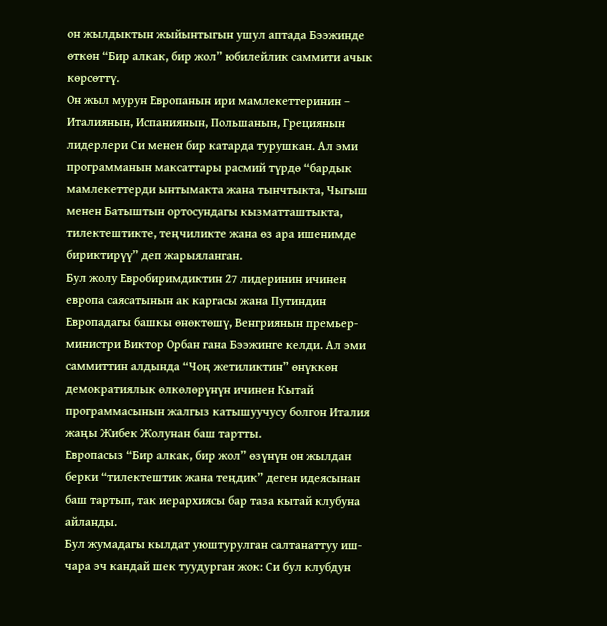он жылдыктын жыйынтыгын ушул аптада Бээжинде өткөн “Бир алкак, бир жол” юбилейлик саммити ачык көрсөттү.
Он жыл мурун Европанын ири мамлекеттеринин – Италиянын, Испаниянын, Польшанын, Грециянын лидерлери Си менен бир катарда турушкан. Ал эми программанын максаттары расмий түрдө “бардык мамлекеттерди ынтымакта жана тынчтыкта, Чыгыш менен Батыштын ортосундагы кызматташтыкта, тилектештикте, теңчиликте жана өз ара ишенимде бириктирүү” деп жарыяланган.
Бул жолу Евробиримдиктин 27 лидеринин ичинен европа саясатынын ак каргасы жана Путиндин Европадагы башкы өнөктөшү, Венгриянын премьер-министри Виктор Орбан гана Бээжинге келди. Ал эми саммиттин алдында “Чоң жетиликтин” өнүккөн демократиялык өлкөлөрүнүн ичинен Кытай программасынын жалгыз катышуучусу болгон Италия жаңы Жибек Жолунан баш тартты.
Европасыз “Бир алкак, бир жол” өзүнүн он жылдан берки “тилектештик жана теңдик” деген идеясынан баш тартып, так иерархиясы бар таза кытай клубуна айланды.
Бул жумадагы кылдат уюштурулган салтанаттуу иш-чара эч кандай шек туудурган жок: Си бул клубдун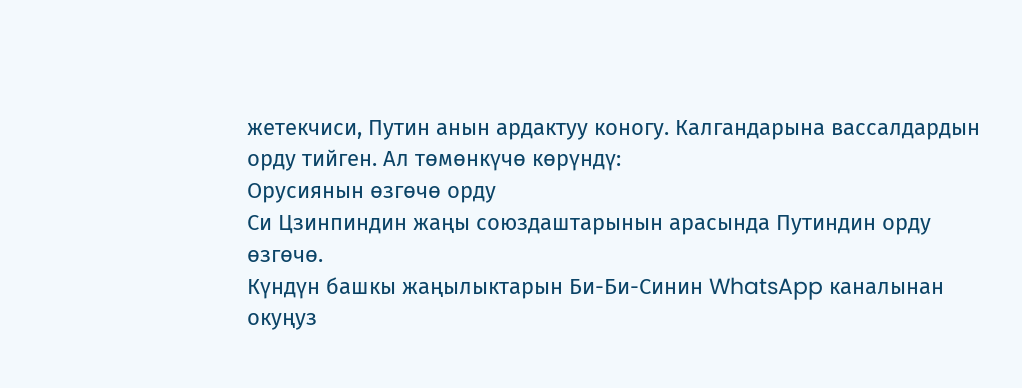жетекчиси, Путин анын ардактуу коногу. Калгандарына вассалдардын орду тийген. Ал төмөнкүчө көрүндү:
Орусиянын өзгөчө орду
Си Цзинпиндин жаңы союздаштарынын арасында Путиндин орду өзгөчө.
Күндүн башкы жаңылыктарын Би-Би-Синин WhatsApp каналынан окуңуз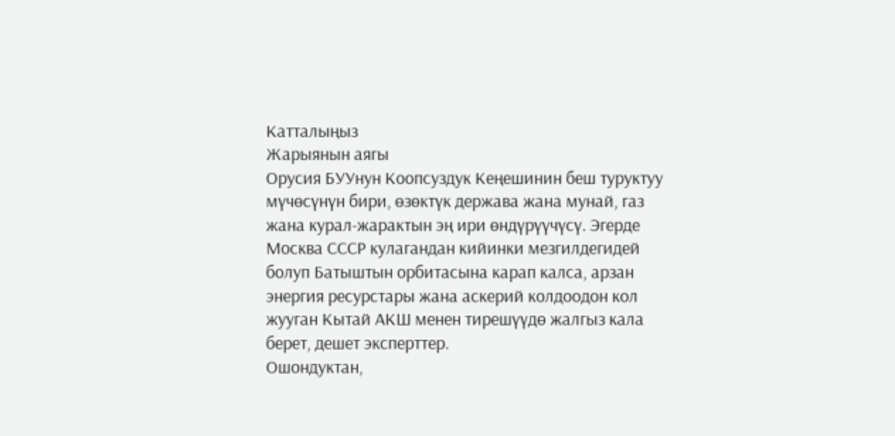Катталыңыз
Жарыянын аягы
Орусия БУУнун Коопсуздук Кеңешинин беш туруктуу мүчөсүнүн бири, өзөктүк держава жана мунай, газ жана курал-жарактын эң ири өндүрүүчүсү. Эгерде Москва СССР кулагандан кийинки мезгилдегидей болуп Батыштын орбитасына карап калса, арзан энергия ресурстары жана аскерий колдоодон кол жууган Кытай АКШ менен тирешүүдө жалгыз кала берет, дешет эксперттер.
Ошондуктан,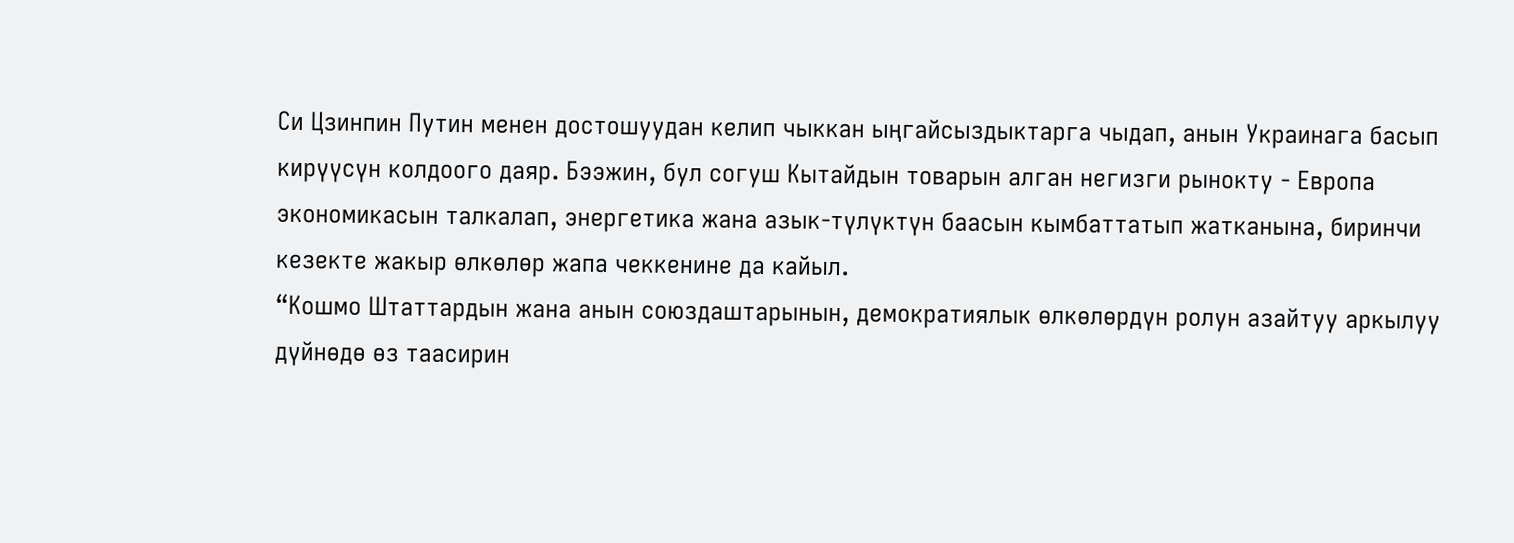Си Цзинпин Путин менен достошуудан келип чыккан ыңгайсыздыктарга чыдап, анын Украинага басып кирүүсүн колдоого даяр. Бээжин, бул согуш Кытайдын товарын алган негизги рынокту - Европа экономикасын талкалап, энергетика жана азык-түлүктүн баасын кымбаттатып жатканына, биринчи кезекте жакыр өлкөлөр жапа чеккенине да кайыл.
“Кошмо Штаттардын жана анын союздаштарынын, демократиялык өлкөлөрдүн ролун азайтуу аркылуу дүйнөдө өз таасирин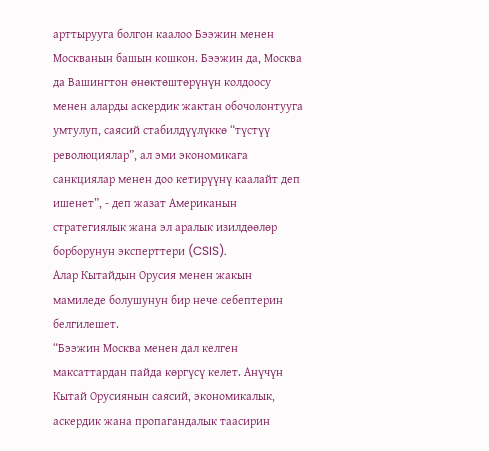арттырууга болгон каалоо Бээжин менен Москванын башын кошкон. Бээжин да, Москва да Вашингтон өнөктөштөрүнүн колдоосу менен аларды аскердик жактан обочолонтууга умтулуп, саясий стабилдүүлүккө “түстүү революциялар”, ал эми экономикага санкциялар менен доо кетирүүнү каалайт деп ишенет”, - деп жазат Американын стратегиялык жана эл аралык изилдөөлөр борборунун эксперттери (CSIS).
Алар Кытайдын Орусия менен жакын мамиледе болушунун бир нече себептерин белгилешет.
“Бээжин Москва менен дал келген максаттардан пайда көргүсү келет. Анүчүн Кытай Орусиянын саясий, экономикалык, аскердик жана пропагандалык таасирин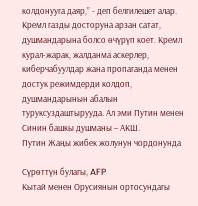колдонууга даяр,” - деп белгилешет алар.
Кремл газды досторуна арзан сатат, душмандарына болсо өчүрүп коет. Кремл курал-жарак, жалданма аскерлер, киберчабуулдар жана пропаганда менен достук режимдерди колдоп, душмандарынын абалын туруксуздаштырууда. Ал эми Путин менен Синин башкы душманы – АКШ.
Путин Жаңы жибек жолунун чордонунда

Сүрөттүн булагы, AFP
Кытай менен Орусиянын ортосундагы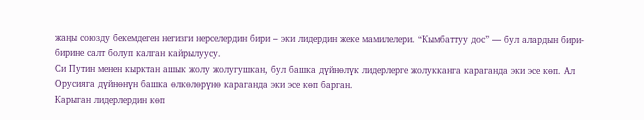жаңы союзду бекемдеген негизги нерселердин бири – эки лидердин жеке мамилелери. “Кымбаттуу дос” — бул алардын бири-бирине салт болуп калган кайрылуусу.
Си Путин менен кырктан ашык жолу жолугушкан, бул башка дүйнөлүк лидерлерге жолукканга караганда эки эсе көп. Ал Орусияга дүйнөнүн башка өлкөлөрүнө караганда эки эсе көп барган.
Карыган лидерлердин көп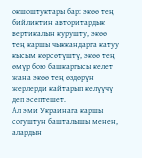окшоштуктары бар: экөө тең бийликтин авторитардык вертикалын курушту, экөө тең каршы чыккандарга катуу кысым көрсөтүштү, экөө тең өмүр бою башкаргысы келет жана экөө тең өздөрүн жерлерди кайтарып келүүчү деп эсептешет.
Ал эми Украинага каршы согуштун башталышы менен, алардын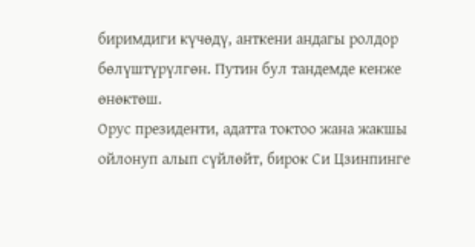биримдиги күчөдү, анткени андагы ролдор бөлүштүрүлгөн. Путин бул тандемде кенже өнөктөш.
Орус президенти, адатта токтоо жана жакшы ойлонуп алып сүйлөйт, бирок Си Цзинпинге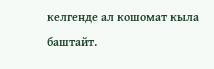келгенде ал кошомат кыла баштайт.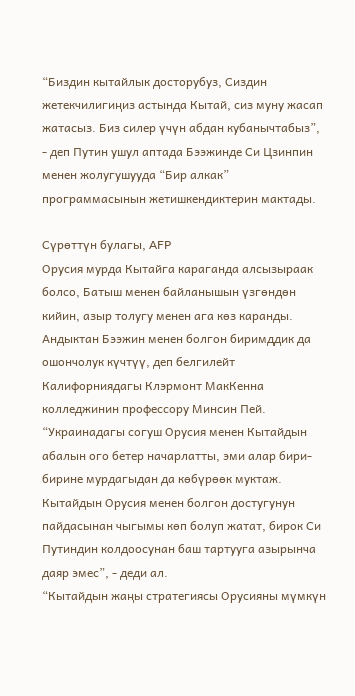“Биздин кытайлык досторубуз, Сиздин жетекчилигиңиз астында Кытай, сиз муну жасап жатасыз. Биз силер үчүн абдан кубанычтабыз”, - деп Путин ушул аптада Бээжинде Си Цзинпин менен жолугушууда “Бир алкак” программасынын жетишкендиктерин мактады.

Сүрөттүн булагы, AFP
Орусия мурда Кытайга караганда алсызыраак болсо, Батыш менен байланышын үзгөндөн кийин, азыр толугу менен ага көз каранды. Андыктан Бээжин менен болгон биримддик да ошончолук күчтүү, деп белгилейт Калифорниядагы Клэрмонт МакКенна колледжинин профессору Минсин Пей.
“Украинадагы согуш Орусия менен Кытайдын абалын ого бетер начарлатты, эми алар бири-бирине мурдагыдан да көбүрөөк муктаж. Кытайдын Орусия менен болгон достугунун пайдасынан чыгымы көп болуп жатат, бирок Си Путиндин колдоосунан баш тартууга азырынча даяр эмес”, - деди ал.
“Кытайдын жаңы стратегиясы Орусияны мүмкүн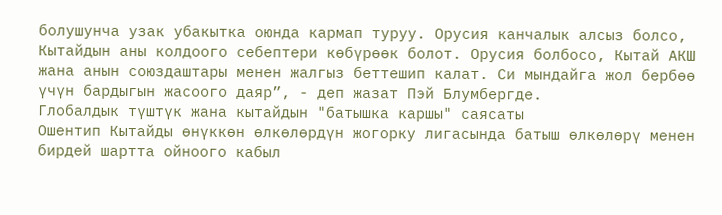болушунча узак убакытка оюнда кармап туруу. Орусия канчалык алсыз болсо, Кытайдын аны колдоого себептери көбүрөөк болот. Орусия болбосо, Кытай АКШ жана анын союздаштары менен жалгыз беттешип калат. Си мындайга жол бербөө үчүн бардыгын жасоого даяр”, - деп жазат Пэй Блумбергде.
Глобалдык түштүк жана кытайдын "батышка каршы" саясаты
Ошентип Кытайды өнүккөн өлкөлөрдүн жогорку лигасында батыш өлкөлөрү менен бирдей шартта ойноого кабыл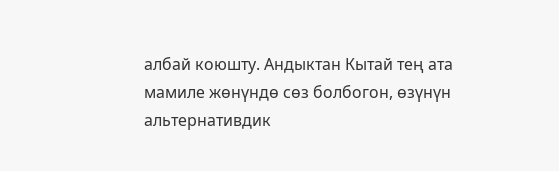албай коюшту. Андыктан Кытай тең ата мамиле жөнүндө сөз болбогон, өзүнүн альтернативдик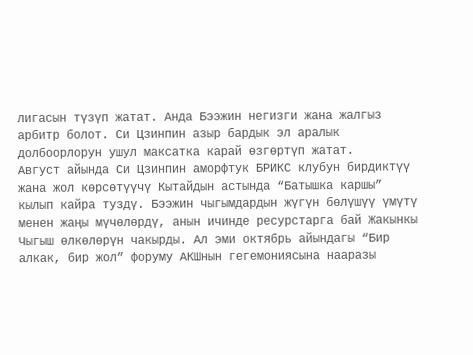лигасын түзүп жатат. Анда Бээжин негизги жана жалгыз арбитр болот. Си Цзинпин азыр бардык эл аралык долбоорлорун ушул максатка карай өзгөртүп жатат.
Август айында Си Цзинпин аморфтук БРИКС клубун бирдиктүү жана жол көрсөтүүчү Кытайдын астында “Батышка каршы” кылып кайра туздү. Бээжин чыгымдардын жүгүн бөлүшүү үмүтү менен жаңы мүчөлөрдү, анын ичинде ресурстарга бай Жакынкы Чыгыш өлкөлөрүн чакырды. Ал эми октябрь айындагы “Бир алкак, бир жол” форуму АКШнын гегемониясына нааразы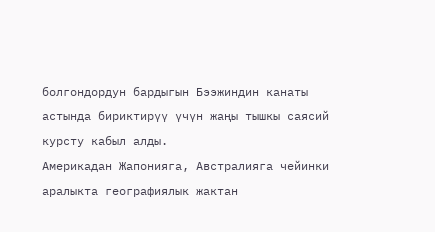болгондордун бардыгын Бээжиндин канаты астында бириктирүү үчүн жаңы тышкы саясий курсту кабыл алды.
Америкадан Жапонияга, Австралияга чейинки аралыкта географиялык жактан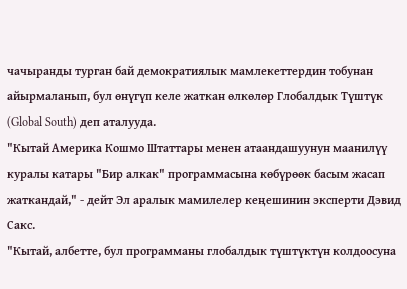чачыранды турган бай демократиялык мамлекеттердин тобунан айырмаланып, бул өнүгүп келе жаткан өлкөлөр Глобалдык Түштүк (Global South) деп аталууда.
"Кытай Америка Кошмо Штаттары менен атаандашуунун маанилүү куралы катары "Бир алкак" программасына көбүрөөк басым жасап жаткандай," - дейт Эл аралык мамилелер кеңешинин эксперти Дэвид Сакс.
"Кытай, албетте, бул программаны глобалдык түштүктүн колдоосуна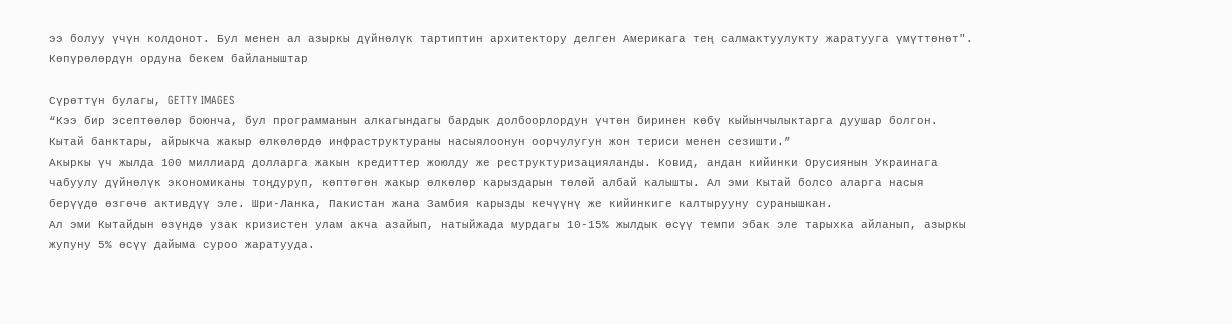ээ болуу үчүн колдонот. Бул менен ал азыркы дүйнөлүк тартиптин архитектору делген Америкага тең салмактуулукту жаратууга үмүттөнөт".
Көпүрөлөрдүн ордуна бекем байланыштар

Сүрөттүн булагы, GETTY IMAGES
“Кээ бир эсептөөлөр боюнча, бул программанын алкагындагы бардык долбоорлордун үчтөн биринен көбү кыйынчылыктарга дуушар болгон. Кытай банктары, айрыкча жакыр өлкөлөрдө инфраструктураны насыялоонун оорчулугун жон териси менен сезишти.”
Акыркы үч жылда 100 миллиард долларга жакын кредиттер жоюлду же реструктуризацияланды. Ковид, андан кийинки Орусиянын Украинага чабуулу дүйнөлүк экономиканы тоңдуруп, көптөгөн жакыр өлкөлөр карыздарын төлөй албай калышты. Ал эми Кытай болсо аларга насыя берүүдө өзгөчө активдүү эле. Шри-Ланка, Пакистан жана Замбия карызды кечүүнү же кийинкиге калтырууну суранышкан.
Ал эми Кытайдын өзүндө узак кризистен улам акча азайып, натыйжада мурдагы 10-15% жылдык өсүү темпи эбак эле тарыхка айланып, азыркы жупуну 5% өсүү дайыма суроо жаратууда.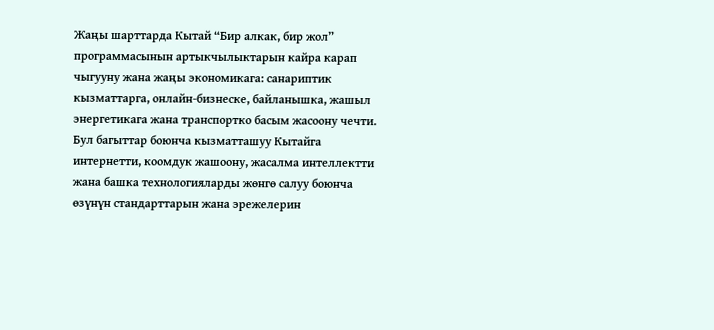Жаңы шарттарда Кытай “Бир алкак, бир жол” программасынын артыкчылыктарын кайра карап чыгууну жана жаңы экономикага: санариптик кызматтарга, онлайн-бизнеске, байланышка, жашыл энергетикага жана транспортко басым жасоону чечти.
Бул багыттар боюнча кызматташуу Кытайга интернетти, коомдук жашоону, жасалма интеллектти жана башка технологияларды жөнгө салуу боюнча өзүнүн стандарттарын жана эрежелерин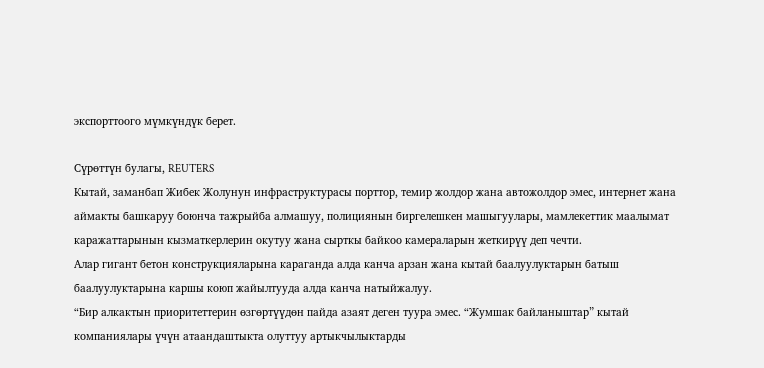экспорттоого мүмкүндүк берет.

Сүрөттүн булагы, REUTERS
Кытай, заманбап Жибек Жолунун инфраструктурасы порттор, темир жолдор жана автожолдор эмес, интернет жана аймакты башкаруу боюнча тажрыйба алмашуу, полициянын биргелешкен машыгуулары, мамлекеттик маалымат каражаттарынын кызматкерлерин окутуу жана сырткы байкоо камераларын жеткирүү деп чечти.
Алар гигант бетон конструкцияларына караганда алда канча арзан жана кытай баалуулуктарын батыш баалуулуктарына каршы коюп жайылтууда алда канча натыйжалуу.
“Бир алкактын приоритеттерин өзгөртүүдөн пайда азаят деген туура эмес. “Жумшак байланыштар” кытай компаниялары үчүн атаандаштыкта олуттуу артыкчылыктарды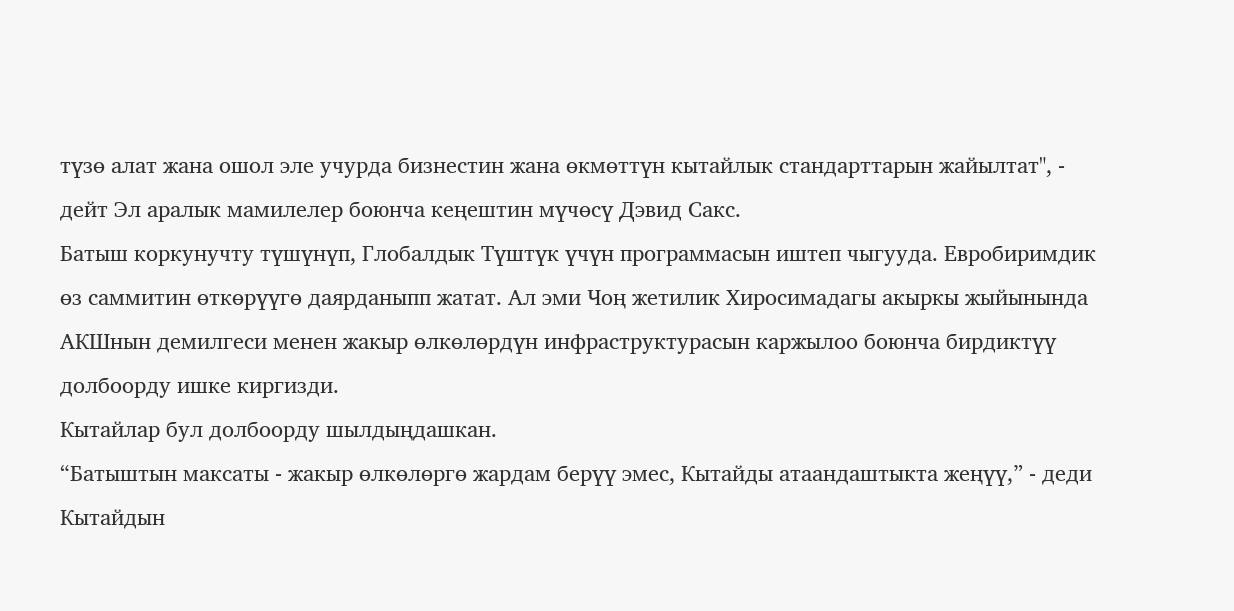түзө алат жана ошол эле учурда бизнестин жана өкмөттүн кытайлык стандарттарын жайылтат", - дейт Эл аралык мамилелер боюнча кеңештин мүчөсү Дэвид Сакс.
Батыш коркунучту түшүнүп, Глобалдык Түштүк үчүн программасын иштеп чыгууда. Евробиримдик өз саммитин өткөрүүгө даярданыпп жатат. Ал эми Чоң жетилик Хиросимадагы акыркы жыйынында АКШнын демилгеси менен жакыр өлкөлөрдүн инфраструктурасын каржылоо боюнча бирдиктүү долбоорду ишке киргизди.
Кытайлар бул долбоорду шылдыңдашкан.
“Батыштын максаты - жакыр өлкөлөргө жардам берүү эмес, Кытайды атаандаштыкта жеңүү,” - деди Кытайдын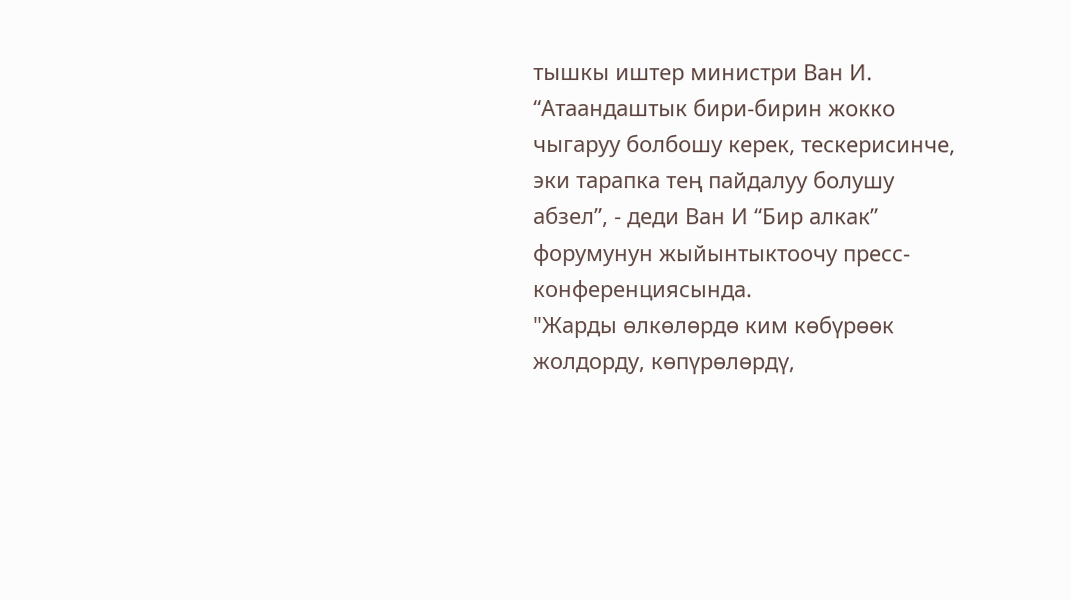тышкы иштер министри Ван И.
“Атаандаштык бири-бирин жокко чыгаруу болбошу керек, тескерисинче, эки тарапка тең пайдалуу болушу абзел”, - деди Ван И “Бир алкак” форумунун жыйынтыктоочу пресс-конференциясында.
"Жарды өлкөлөрдө ким көбүрөөк жолдорду, көпүрөлөрдү,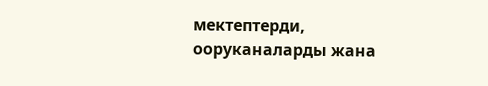мектептерди, ооруканаларды жана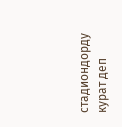стадиондорду курат деп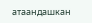атаандашкан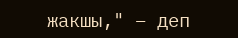жакшы," – деп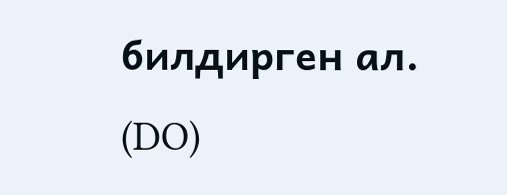билдирген ал. (DO)